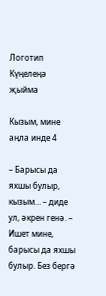Логотип
Күңелеңә җыйма

Кызым, мине аңла инде 4

– Барысы да яхшы булыр, кызым… – диде ул, әкрен генә. – Ишет мине, барысы да яхшы булыр. Без бергә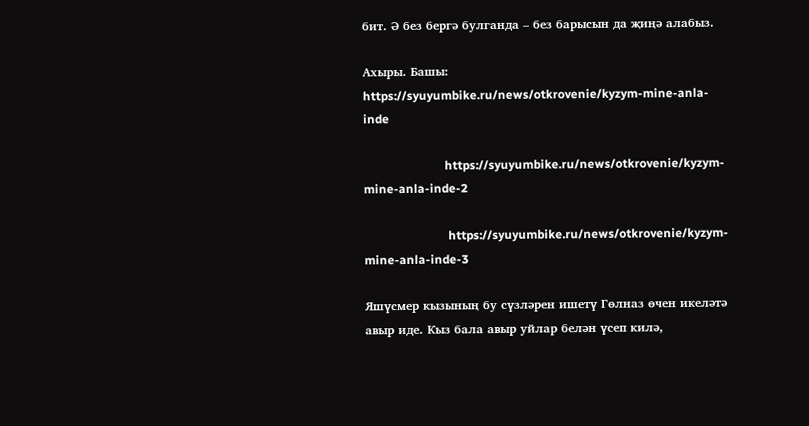бит. Ә без бергә булганда – без барысын да җиңә алабыз.

Ахыры. Башы:  https://syuyumbike.ru/news/otkrovenie/kyzym-mine-anla-inde

                           https://syuyumbike.ru/news/otkrovenie/kyzym-mine-anla-inde-2

                            https://syuyumbike.ru/news/otkrovenie/kyzym-mine-anla-inde-3

Яшүсмер кызының бу сүзләрен ишетү Гөлназ өчен икеләтә авыр иде. Кыз бала авыр уйлар белән үсеп килә,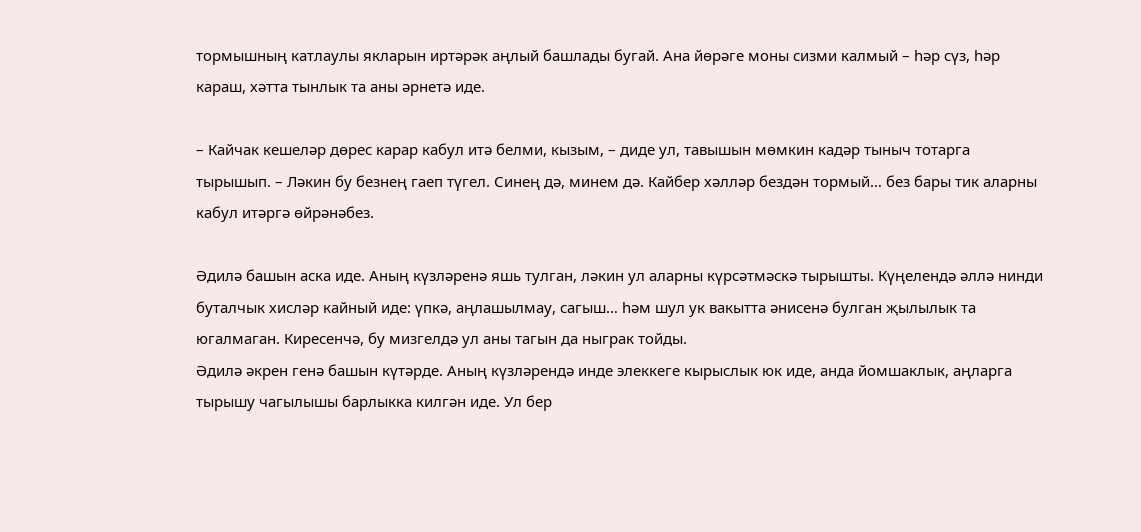тормышның катлаулы якларын иртәрәк аңлый башлады бугай. Ана йөрәге моны сизми калмый – һәр сүз, һәр караш, хәтта тынлык та аны әрнетә иде.

– Кайчак кешеләр дөрес карар кабул итә белми, кызым, – диде ул, тавышын мөмкин кадәр тыныч тотарга тырышып. – Ләкин бу безнең гаеп түгел. Синең дә, минем дә. Кайбер хәлләр бездән тормый… без бары тик аларны кабул итәргә өйрәнәбез.

Әдилә башын аска иде. Аның күзләренә яшь тулган, ләкин ул аларны күрсәтмәскә тырышты. Күңелендә әллә нинди буталчык хисләр кайный иде: үпкә, аңлашылмау, сагыш… һәм шул ук вакытта әнисенә булган җылылык та югалмаган. Киресенчә, бу мизгелдә ул аны тагын да ныграк тойды.
Әдилә әкрен генә башын күтәрде. Аның күзләрендә инде элеккеге кырыслык юк иде, анда йомшаклык, аңларга тырышу чагылышы барлыкка килгән иде. Ул бер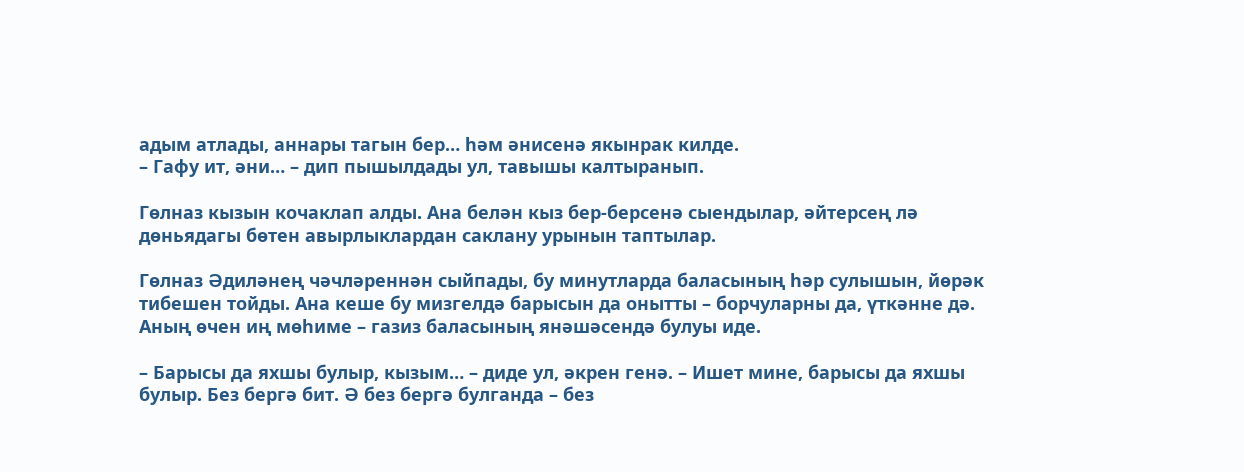адым атлады, аннары тагын бер… һәм әнисенә якынрак килде.
– Гафу ит, әни… – дип пышылдады ул, тавышы калтыранып.

Гөлназ кызын кочаклап алды. Ана белән кыз бер-берсенә сыендылар, әйтерсең лә дөньядагы бөтен авырлыклардан саклану урынын таптылар.

Гөлназ Әдиләнең чәчләреннән сыйпады, бу минутларда баласының һәр сулышын, йөрәк тибешен тойды. Ана кеше бу мизгелдә барысын да онытты – борчуларны да, үткәнне дә. Аның өчен иң мөһиме – газиз баласының янәшәсендә булуы иде.

– Барысы да яхшы булыр, кызым… – диде ул, әкрен генә. – Ишет мине, барысы да яхшы булыр. Без бергә бит. Ә без бергә булганда – без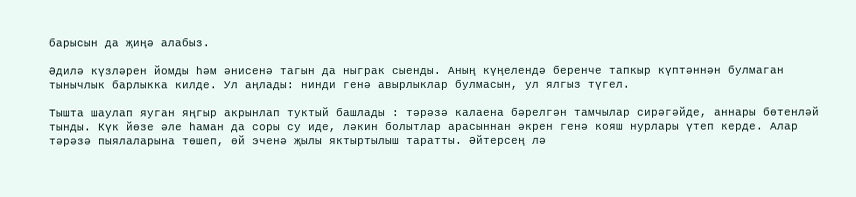барысын да җиңә алабыз.

Әдилә күзләрен йомды һәм әнисенә тагын да ныграк сыенды. Аның күңелендә беренче тапкыр күптәннән булмаган тынычлык барлыкка килде. Ул аңлады: нинди генә авырлыклар булмасын, ул ялгыз түгел.

Тышта шаулап яуган яңгыр акрынлап туктый башлады : тәрәзә калаена бәрелгән тамчылар сирәгәйде, аннары бөтенләй тынды. Күк йөзе әле һаман да соры су иде, ләкин болытлар арасыннан әкрен генә кояш нурлары үтеп керде. Алар тәрәзә пыялаларына төшеп, өй эченә җылы яктыртылыш таратты. Әйтерсең лә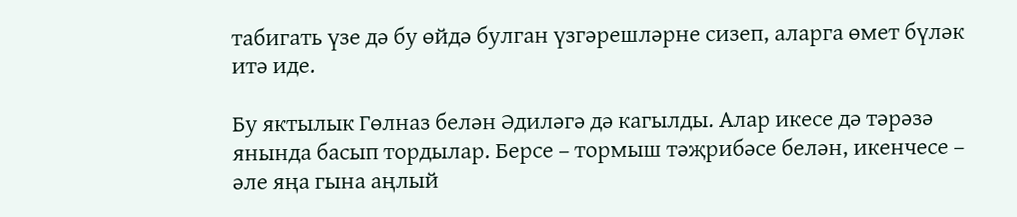табигать үзе дә бу өйдә булган үзгәрешләрне сизеп, аларга өмет бүләк итә иде.

Бу яктылык Гөлназ белән Әдиләгә дә кагылды. Алар икесе дә тәрәзә янында басып тордылар. Берсе – тормыш тәҗрибәсе белән, икенчесе – әле яңа гына аңлый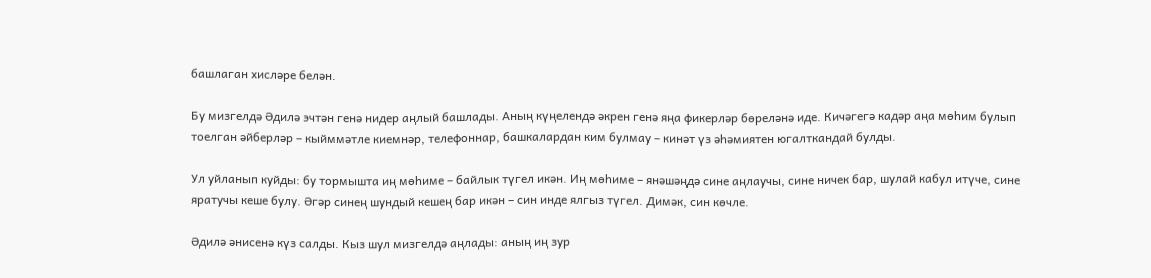башлаган хисләре белән.

Бу мизгелдә Әдилә эчтән генә нидер аңлый башлады. Аның күңелендә әкрен генә яңа фикерләр бөреләнә иде. Кичәгегә кадәр аңа мөһим булып тоелган әйберләр – кыйммәтле киемнәр, телефоннар, башкалардан ким булмау – кинәт үз әһәмиятен югалткандай булды.

Ул уйланып куйды: бу тормышта иң мөһиме – байлык түгел икән. Иң мөһиме – янәшәңдә сине аңлаучы, сине ничек бар, шулай кабул итүче, сине яратучы кеше булу. Әгәр синең шундый кешең бар икән – син инде ялгыз түгел. Димәк, син көчле.

Әдилә әнисенә күз салды. Кыз шул мизгелдә аңлады: аның иң зур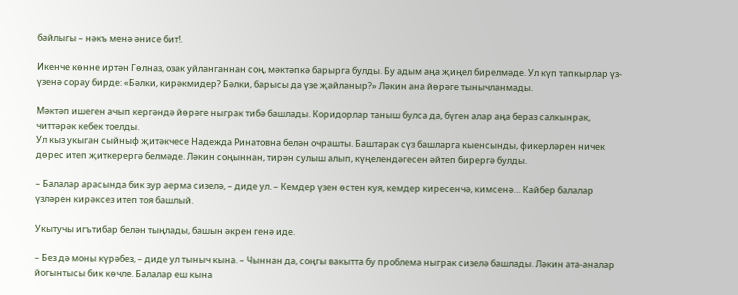байлыгы – нәкъ менә әнисе бит!.

Икенче көнне иртән Гөлназ, озак уйланганнан соң, мәктәпкә барырга булды. Бу адым аңа җиңел бирелмәде. Ул күп тапкырлар үз-үзенә сорау бирде: «Бәлки, кирәкмидер? Бәлки, барысы да үзе җайланыр?» Ләкин ана йөрәге тынычланмады.

Мәктәп ишеген ачып кергәндә йөрәге ныграк тибә башлады. Коридорлар таныш булса да, бүген алар аңа бераз салкынрак, читтәрәк кебек тоелды.
Ул кыз укыган сыйныф җитәкчесе Надежда Ринатовна белән очрашты. Баштарак сүз башларга кыенсынды, фикерләрен ничек дөрес итеп җиткерергә белмәде. Ләкин соңыннан, тирән сулыш алып, күңелендәгесен әйтеп бирергә булды.

– Балалар арасында бик зур аерма сизелә, – диде ул. – Кемдер үзен өстен куя, кемдер киресенчә, кимсенә… Кайбер балалар үзләрен кирәксез итеп тоя башлый.

Укытучы игътибар белән тыңлады, башын әкрен генә иде.

– Без дә моны күрәбез, – диде ул тыныч кына. – Чыннан да, соңгы вакытта бу проблема ныграк сизелә башлады. Ләкин ата-аналар йогынтысы бик көчле. Балалар еш кына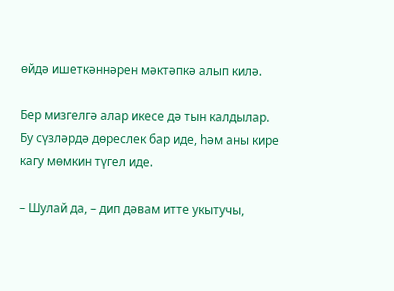өйдә ишеткәннәрен мәктәпкә алып килә.

Бер мизгелгә алар икесе дә тын калдылар. Бу сүзләрдә дөреслек бар иде, һәм аны кире кагу мөмкин түгел иде.

– Шулай да, – дип дәвам итте укытучы,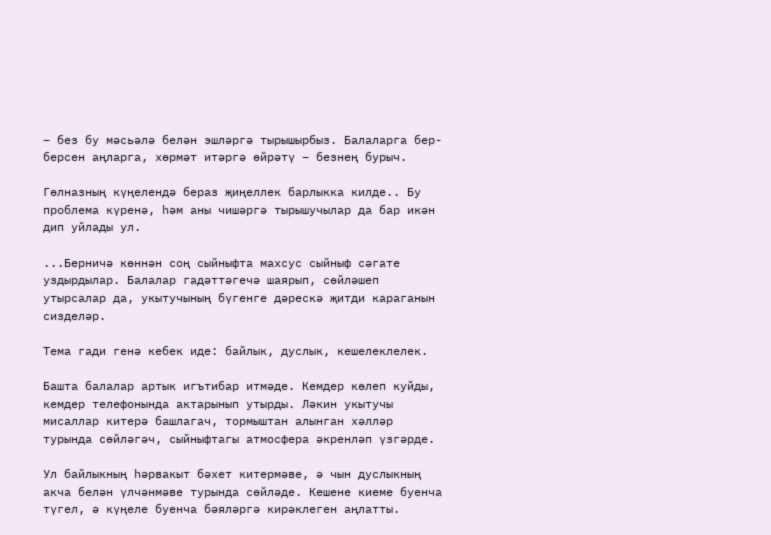– без бу мәсьәлә белән эшләргә тырышырбыз. Балаларга бер-берсен аңларга, хөрмәт итәргә өйрәтү – безнең бурыч.

Гөлназның күңелендә бераз җиңеллек барлыкка килде.. Бу проблема күренә, һәм аны чишәргә тырышучылар да бар икән дип уйлады ул.

...Берничә көннән соң сыйныфта махсус сыйныф сәгате уздырдылар. Балалар гадәттәгечә шаярып, сөйләшеп утырсалар да, укытучының бүгенге дәрескә җитди караганын сизделәр.

Тема гади генә кебек иде: байлык, дуслык, кешелеклелек.

Башта балалар артык игътибар итмәде. Кемдер көлеп куйды, кемдер телефонында актарынып утырды. Ләкин укытучы мисаллар китерә башлагач, тормыштан алынган хәлләр турында сөйләгәч, сыйныфтагы атмосфера әкренләп үзгәрде.

Ул байлыкның һәрвакыт бәхет китермәве, ә чын дуслыкның акча белән үлчәнмәве турында сөйләде. Кешене киеме буенча түгел, ә күңеле буенча бәяләргә кирәклеген аңлатты.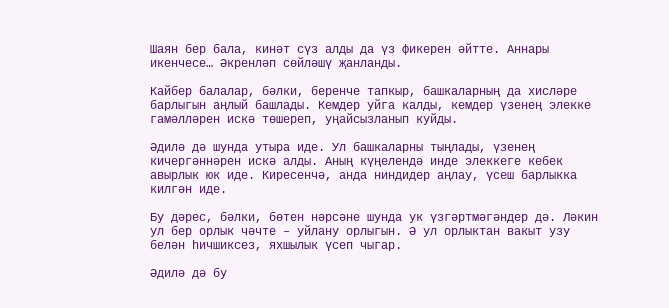Шаян бер бала, кинәт сүз алды да үз фикерен әйтте. Аннары икенчесе… Әкренләп сөйләшү җанланды.

Кайбер балалар, бәлки, беренче тапкыр, башкаларның да хисләре барлыгын аңлый башлады. Кемдер уйга калды, кемдер үзенең элекке гамәлләрен искә төшереп, уңайсызланып куйды.

Әдилә дә шунда утыра иде. Ул башкаларны тыңлады, үзенең кичергәннәрен искә алды. Аның күңелендә инде элеккеге кебек авырлык юк иде. Киресенчә, анда ниндидер аңлау, үсеш барлыкка килгән иде.

Бу дәрес, бәлки, бөтен нәрсәне шунда ук үзгәртмәгәндер дә. Ләкин ул бер орлык чәчте – уйлану орлыгын. Ә ул орлыктан вакыт узу белән һичшиксез, яхшылык үсеп чыгар.

Әдилә дә бу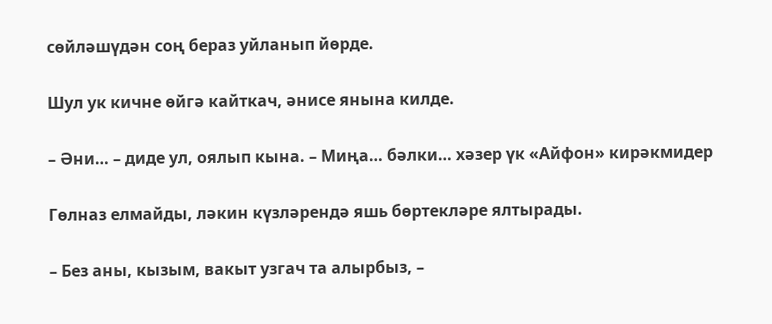сөйләшүдән соң бераз уйланып йөрде.

Шул ук кичне өйгә кайткач, әнисе янына килде.

– Әни… – диде ул, оялып кына. – Миңа… бәлки… хәзер үк «Айфон» кирәкмидер

Гөлназ елмайды, ләкин күзләрендә яшь бөртекләре ялтырады.

– Без аны, кызым, вакыт узгач та алырбыз, –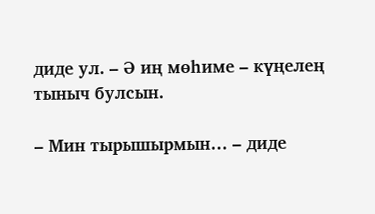диде ул. – Ә иң мөһиме – күңелең тыныч булсын.

– Мин тырышырмын… – диде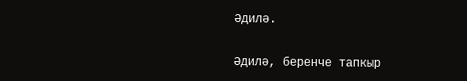Әдилә.

Әдилә, беренче тапкыр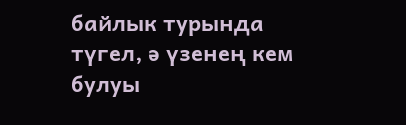байлык турында түгел, ә үзенең кем булуы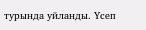турында уйланды. Үсеп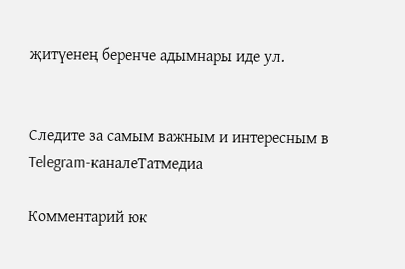җитүенең беренче адымнары иде ул.


Следите за самым важным и интересным в Telegram-каналеТатмедиа

Комментарий юк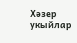Хәзер укыйлар